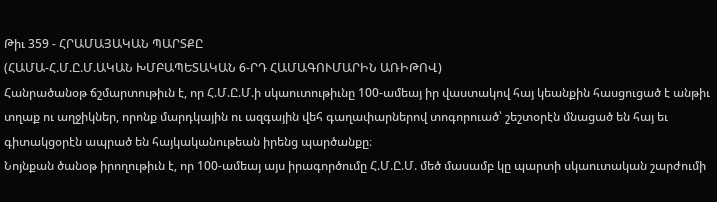Թիւ 359 - ՀՐԱՄԱՅԱԿԱՆ ՊԱՐՏՔԸ
(ՀԱՄԱ-Հ.Մ.Ը.Մ.ԱԿԱՆ ԽՄԲԱՊԵՏԱԿԱՆ 6-ՐԴ ՀԱՄԱԳՈՒՄԱՐԻՆ ԱՌԻԹՈՎ)
Հանրածանօթ ճշմարտութիւն է, որ Հ.Մ.Ը.Մ.ի սկաուտութիւնը 100-ամեայ իր վաստակով հայ կեանքին հասցուցած է անթիւ տղաք ու աղջիկներ, որոնք մարդկային ու ազգային վեհ գաղափարներով տոգորուած՝ շեշտօրէն մնացած են հայ եւ գիտակցօրէն ապրած են հայկականութեան իրենց պարծանքը։
Նոյնքան ծանօթ իրողութիւն է, որ 100-ամեայ այս իրագործումը Հ.Մ.Ը.Մ. մեծ մասամբ կը պարտի սկաուտական շարժումի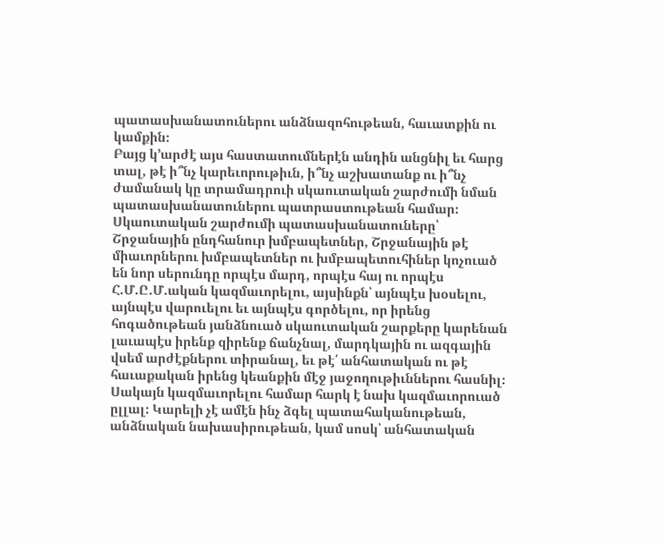պատասխանատուներու անձնազոհութեան, հաւատքին ու կամքին։
Բայց կ’արժէ այս հաստատումներէն անդին անցնիլ եւ հարց տալ, թէ ի՞նչ կարեւորութիւն, ի՞նչ աշխատանք ու ի՞նչ ժամանակ կը տրամադրուի սկաուտական շարժումի նման պատասխանատուներու պատրաստութեան համար։
Սկաուտական շարժումի պատասխանատուները՝ Շրջանային ընդհանուր խմբապետներ, Շրջանային թէ միաւորներու խմբապետներ ու խմբապետուհիներ կոչուած են նոր սերունդը որպէս մարդ, որպէս հայ ու որպէս Հ.Մ.Ը.Մ.ական կազմաւորելու, այսինքն՝ այնպէս խօսելու, այնպէս վարուելու եւ այնպէս գործելու, որ իրենց հոգածութեան յանձնուած սկաուտական շարքերը կարենան լաւապէս իրենք զիրենք ճանչնալ, մարդկային ու ազգային վսեմ արժէքներու տիրանալ, եւ թէ՛ անհատական ու թէ հաւաքական իրենց կեանքին մէջ յաջողութիւններու հասնիլ։
Սակայն կազմաւորելու համար հարկ է նախ կազմաւորուած ըլլալ։ Կարելի չէ ամէն ինչ ձգել պատահականութեան, անձնական նախասիրութեան, կամ սոսկ՝ անհատական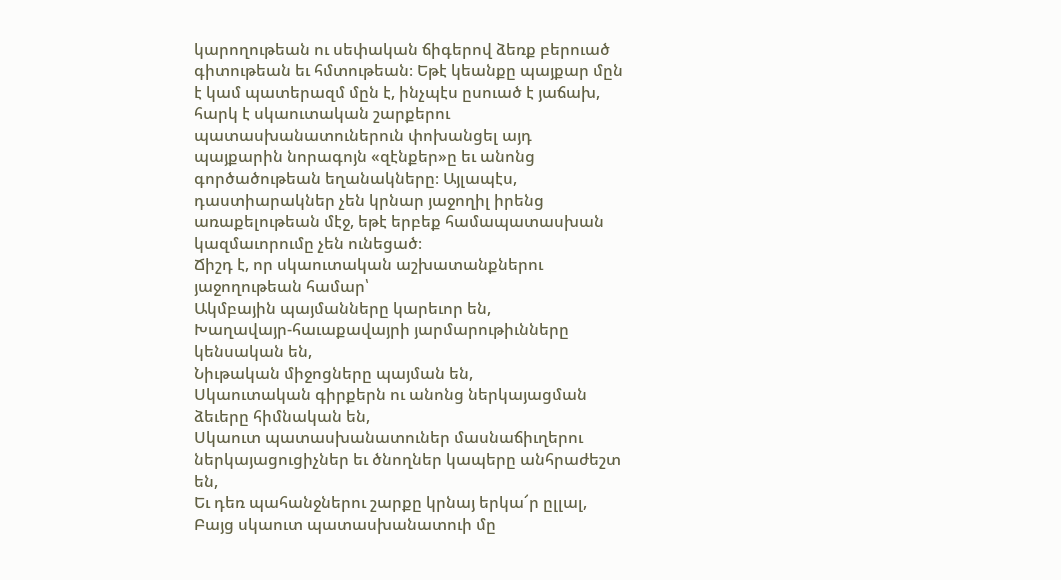կարողութեան ու սեփական ճիգերով ձեռք բերուած գիտութեան եւ հմտութեան։ Եթէ կեանքը պայքար մըն է կամ պատերազմ մըն է, ինչպէս ըսուած է յաճախ, հարկ է սկաուտական շարքերու պատասխանատուներուն փոխանցել այդ պայքարին նորագոյն «զէնքեր»ը եւ անոնց գործածութեան եղանակները։ Այլապէս, դաստիարակներ չեն կրնար յաջողիլ իրենց առաքելութեան մէջ, եթէ երբեք համապատասխան կազմաւորումը չեն ունեցած։
Ճիշդ է, որ սկաուտական աշխատանքներու յաջողութեան համար՝
Ակմբային պայմանները կարեւոր են,
Խաղավայր-հաւաքավայրի յարմարութիւնները կենսական են,
Նիւթական միջոցները պայման են,
Սկաուտական գիրքերն ու անոնց ներկայացման ձեւերը հիմնական են,
Սկաուտ պատասխանատուներ մասնաճիւղերու ներկայացուցիչներ եւ ծնողներ կապերը անհրաժեշտ են,
Եւ դեռ պահանջներու շարքը կրնայ երկա՜ր ըլլալ,
Բայց սկաուտ պատասխանատուի մը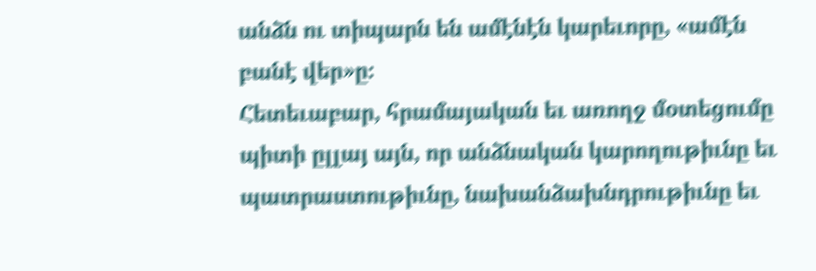անձն ու տիպարն են ամէնէն կարեւորը, «ամէն բանէ վեր»ը։
Հետեւաբար, հրամայական եւ առողջ մօտեցումը պիտի ըլլայ այն, որ անձնական կարողութիւնը եւ պատրաստութիւնը, նախանձախնդրութիւնը եւ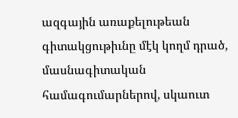ազգային առաքելութեան գիտակցութիւնը մէկ կողմ դրած, մասնագիտական համագումարներով, սկաուտ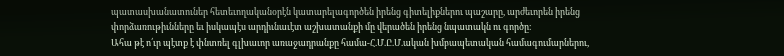պատասխանատուներ հետեւողականօրէն կատարելագործեն իրենց գիտելիքներու պաշարը, արժեւորեն իրենց փորձառութիւնները եւ իսկապէս արդիւնաւէտ աշխատանքի մը վերածեն իրենց նպատակն ու գործը։
Ահա թէ ո՛ւր պէտք է փնտռել գլխաւոր առաջադրանքը համա-Հ.Մ.Ը.Մ.ական խմբապետական համագումարներու,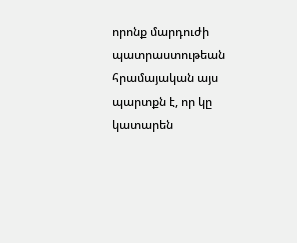որոնք մարդուժի պատրաստութեան հրամայական այս պարտքն է, որ կը կատարեն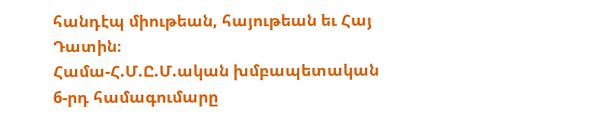հանդէպ միութեան, հայութեան եւ Հայ Դատին։
Համա-Հ.Մ.Ը.Մ.ական խմբապետական 6-րդ համագումարը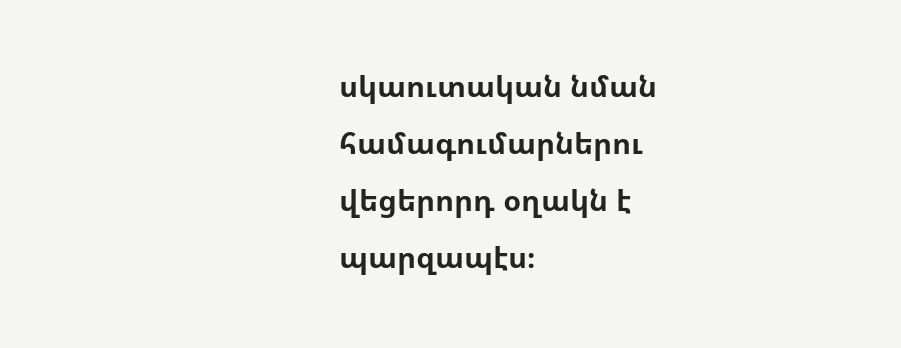սկաուտական նման համագումարներու վեցերորդ օղակն է պարզապէս։